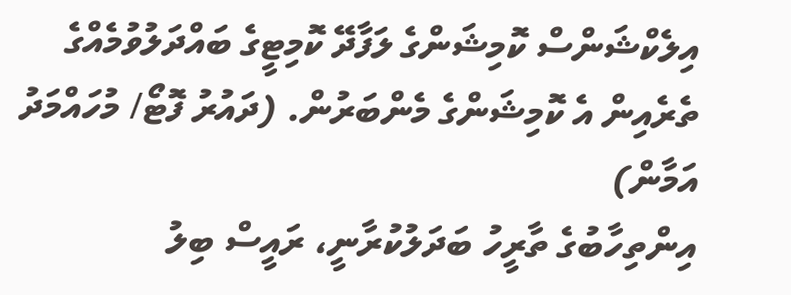އިލެކްޝަންސް ކޮމިޝަންގެ ލަފާދޭ ކޮމިޓީގެ ބައްދަލުވުމެއްގެ ތެރެއިން އެ ކޮމިޝަންގެ މެންބަރުން. (ދައުރު ފޮޓޯ/ މުހައްމަދު އަމާން)
އިންތިހާބުގެ ތާރީހު ބަދަލުކުރާނީ، ރައީސް ބިލު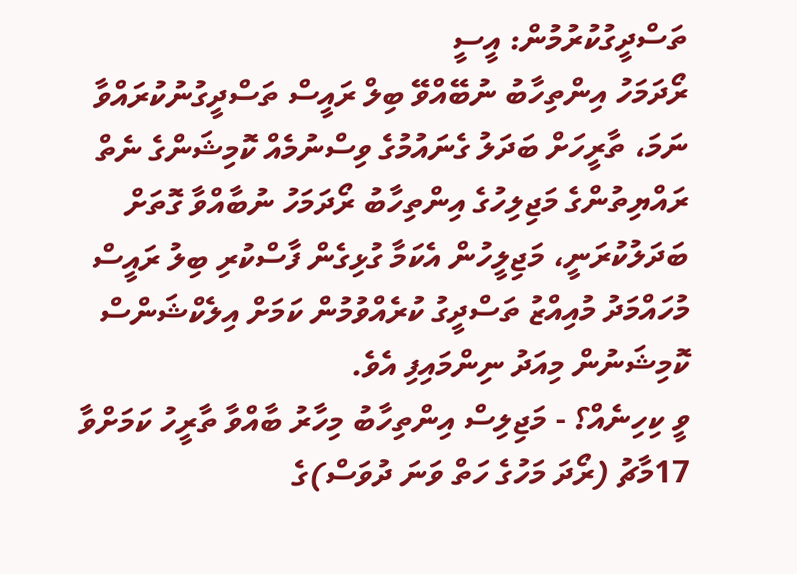ތަސްދީގުކުރުމުން: އީސީ
ރޯދަމަހު އިންތިހާބު ނުބޭއްވޭ ބިލް ރައީސް ތަސްދީގުނުކުރައްވާ ނަމަ، ތާރީހަށް ބަދަލު ގެނައުމުގެ ވިސްނުމެއް ކޮމިޝަންގެ ނެތް
ރައްޔިތުންގެ މަޖިލިހުގެ އިންތިހާބު ރޯދަމަހު ނުބާއްވާ ގޮތަށް ބަދަލުކުރަނީ، މަޖިލީހުން އެކަމާ ގުޅިގެން ފާސްކުރި ބިލު ރައީސް މުހައްމަދު މުއިއްޒު ތަސްދީގު ކުރެއްވުމުން ކަމަށް އިލެކްޝަންސް ކޮމިޝަނުން މިއަދު ނިންމައިފި އެވެ.
ވީ ކިހިނެއް؟ - މަޖިލިސް އިންތިހާބު މިހާރު ބާއްވާ ތާރީހު ކަމަށްވާ 17މާޗު (ރޯދަ މަހުގެ ހަތް ވަނަ ދުވަސް)ގެ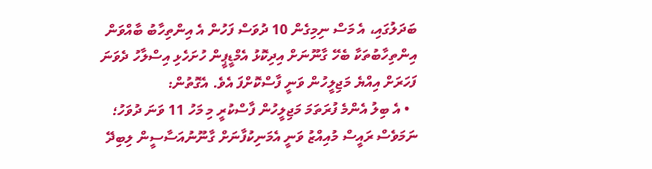ބަދަލުގައި، އެ މަސް ނިމިގެން 10 ދުވަސް ފަހުން އެ އިންތިހާބު ބާއްވަން އިންތިހާބުތަކާ ބެހޭ ގާނޫނަށް އިދިކޮޅު އެމްޑީޕީން ހުށަހެޅި އިސްލާހު ދެވަނަ ފަހަރަށް އިއްޔެ މަޖިލީހުން ވަނީ ފާސްކޮށްފަ އެވެ. އެގޮތުން:
  • އެ ބިލު އެންމެ ފުރަތަމަ މަޖިލީހުން ފާސްކުރީ މި މަހު 11 ވަނަ ދުވަހު؛ ނަމަވެސް ރައީސް މުއިއްޒު ވަނީ އެމަނިކުފާނަށް ގާނޫނުއަސާސީން ލިބިދޭ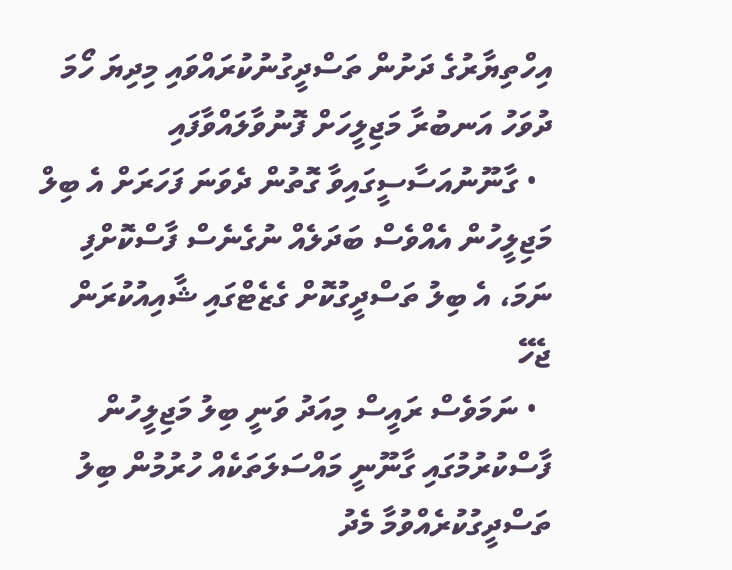އިހްތިޔާރުގެ ދަށުން ތަސްދީގުނުކުރައްވައި މިދިޔަ ހޯމަ ދުވަހު އަނބުރާ މަޖިލީހަށް ފޮނުވާލައްވާފައި
  • ގާނޫނުއަސާސީގައިވާ ގޮތުން ދެވަނަ ފަހަރަށް އެ ބިލް މަޖިލީހުން އެއްވެސް ބަދަލެއް ނުގެނެސް ފާސްކޮށްފި ނަމަ، އެ ބިލު ތަސްދީގުކޮށް ގެޒެޓްގައި ޝާއިއުކުރަން ޖެހޭ
  • ނަމަވެސް ރައީސް މިއަދު ވަނީ ބިލު މަޖިލީހުން ފާސްކުރުމުގައި ގާނޫނީ މައްސަލަތަކެއް ހުރުމުން ބިލު ތަސްދީގުކުރެއްވުމާ މެދު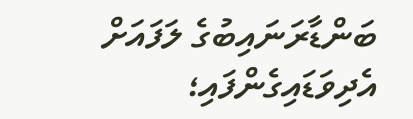ބަންޑާރަނައިބުގެ ލަފައަށް އެދިވަޑައިގެންފައި؛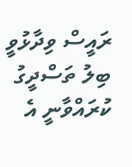ރައީސް ވިދާޅުވީ ބިލު ތަސްދީގު ކުރައްވާނީ އެ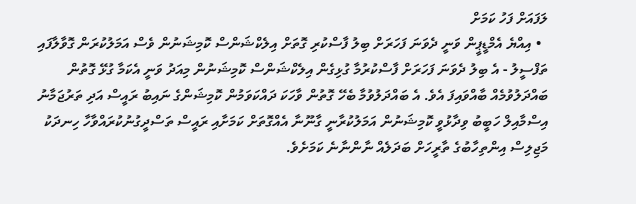ލަފައަށް ފަހު ކަމަށް
  • އިއްޔެ އެމްޑީޕީން ވަނީ ދެވަނަ ފަހަރަށް ބިލު ފާސްކުރި ގޮތަށް އިލެކްޝަންސް ކޮމިޝަނުން ވެސް އަމަލުކުރަން ގޮވާލާފައި
ތަފްސީލު - އެ ބިލު ދެވަނަ ފަހަރަށް ފާސްކުރުމާ ގުޅިގެން އިލެކްޝަންސް ކޮމިޝަނުން މިއަދު ވަނީ އެކަމާ ގުޅޭ ގޮތުން ބައްދަލުވުމެއް ބާއްވައިފަ އެވެ. އެ ބައްދަލުވުމާ ބެހޭ ގޮތުން ވާހަކަ ދައްކަވަމުން ކޮމިޝަންގެ ނައިބު ރައީސް އަދި ތަރުޖަމާނު އިސްމާއިލް ހަބީބު ވިދާޅުވީ ކޮމިޝަނުން އަމަލުކުރާނީ ގާނޫނާ އެއްގޮތަށް ކަމަށާއި ރައީސް ތަސްދީގުނުކުރައްވާހާ ހިނދަކު މަޖިލިސް އިންތިހާބުގެ ތާރީހަށް ބަދަލެއް ނާންނާނެ ކަމަށެވެ.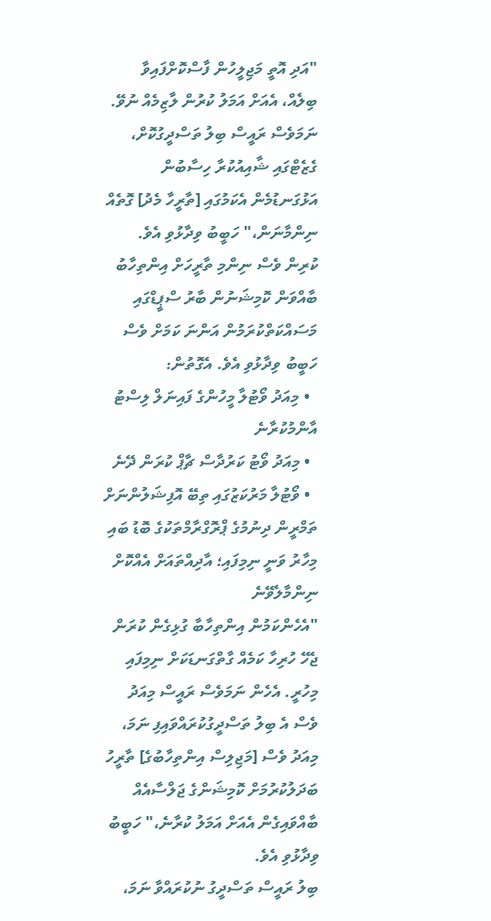"އަދި އޮތީ މަޖިލީހުން ފާސްކޮށްފައިވާ ބިލެއް، އެއަށް އަމަލު ކުރުން ލާޒިމެއް ނުވޭ. ނަމަވެސް ރައީސް ބިލު ތަސްދީގުކޮށް، ގެޒެޓްގައި ޝާއިއުކުރާ ހިސާބުން އަޅުގަނޑުމެން އެކަމުގައި [ތާރީހާ މެދު] ގޮތެއް ނިންމާނަން،" ހަބީބު ވިދާޅުވި އެވެ.
ކުރިން ވެސް ނިންމި ތާރީހަށް އިންތިހާބު ބާއްވަން ކޮމިޝަނުން ބާރު ސްޕީޑްގައި މަސައްކަތްކުރަމުން އަންނަ ކަމަށް ވެސް ހަބީބު ވިދާޅުވި އެވެ. އެގޮތުން:
  • މިއަދު ވޯޓުލާ މީހުންގެ ފައިނަލް ލިސްޓު އާންމުކުރާނެ
  • މިއަދު ވޯޓު ކަރުދާސް ޗާޕް ކުރަން ދޭނެ
  • ވޯޓުލާ މަރުކަޒުގައި ތިބޭ އޮފިޝަލުންނަށް ތަމްރީން ދިނުމުގެ ޕްރޮގްރާމްތަކުގެ ބޮޑު ބައި މިހާރު ވަނީ ނިމިފައި؛ އާދިއްތައަށް އެއްކޮށް ނިންމާލެވޭނެ
"އެހެންކަމުން އިންތިހާބާ ގުޅިގެން ކުރަން ޖެހޭ ހުރިހާ ކަމެއް ގާތްގަނޑަކަށް ނިމިފައި މިހުރީ. އެހެން ނަމަވެސް ރައީސް މިއަދު ވެސް އެ ބިލު ތަސްދީގުކުރައްވައިފި ނަމަ، މިއަދު ވެސް [މަޖިލިސް އިންތިހާބުގެ] ތާރީހު ބަދަލުކުރުމަށް ކޮމިޝަންގެ ޖަލްސާއެއް ބާއްވައިގެން އެއަށް އަމަލު ކުރާނެ،" ހަބީބު ވިދާޅުވި އެވެ.
ބިލު ރައީސް ތަސްދީގު ނުކުރައްވާ ނަމަ،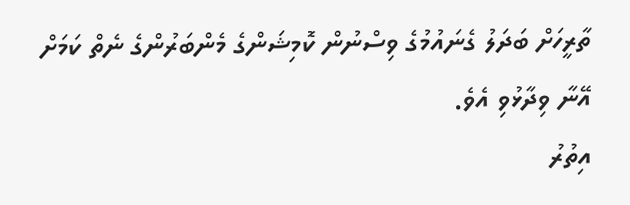ތާރީހަށް ބަދަލު ގެނައުމުގެ ވިސްނުން ކޮމިޝަންގެ މެންބަރުންގެ ނެތް ކަމަށް އޭނާ ވިދާޅުވި އެވެ.
އިތުރު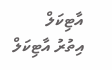އާޓިކަލް
އިތުރު އާޓިކަލް